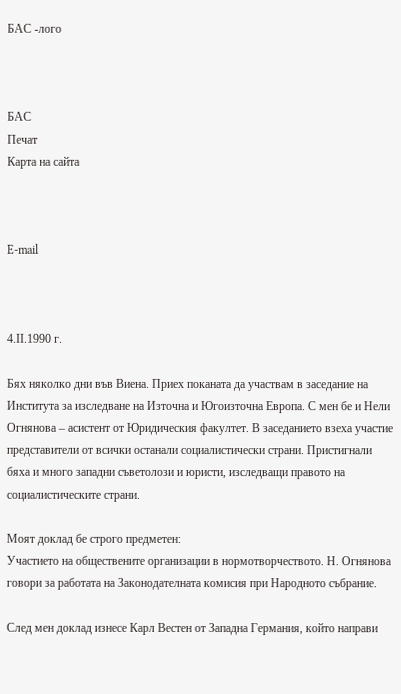БАС -лого



БАС
Печат
Карта на сайта



E-mail



4.ІІ.1990 г.

Бях няколко дни във Виена. Приех поканата да участвам в заседание на Института за изследване на Източна и Югоизточна Европа. С мен бе и Нели Огнянова – асистент от Юридическия факултет. В заседанието взеха участие представители от всички останали социалистически страни. Пристигнали бяха и много западни съветолози и юристи, изследващи правото на социалистическите страни.

Моят доклад бе строго предметен:
Участието на обществените организации в нормотворчеството. Н. Огнянова говори за работата на Законодателната комисия при Народното събрание.

След мен доклад изнесе Карл Вестен от Западна Германия, който направи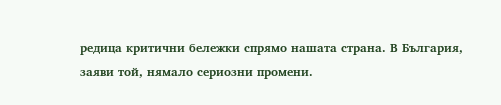редица критични бележки спрямо нашата страна. В България, заяви той, нямало сериозни промени.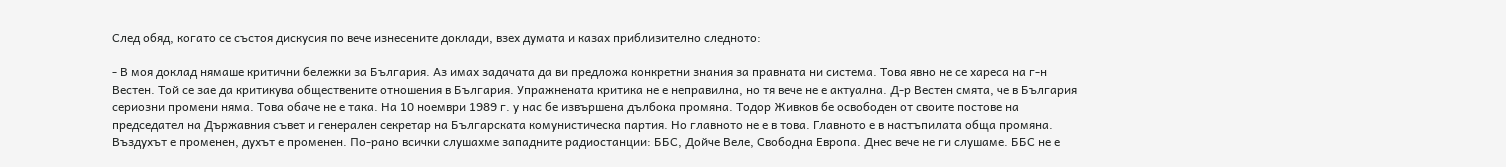След обяд, когато се състоя дискусия по вече изнесените доклади, взех думата и казах приблизително следното:

- В моя доклад нямаше критични бележки за България. Аз имах задачата да ви предложа конкретни знания за правната ни система. Това явно не се хареса на г-н Вестен. Той се зае да критикува обществените отношения в България. Упражнената критика не е неправилна, но тя вече не е актуална. Д-р Вестен смята, че в България сериозни промени няма. Това обаче не е така. На 10 ноември 1989 г. у нас бе извършена дълбока промяна. Тодор Живков бе освободен от своите постове на председател на Държавния съвет и генерален секретар на Българската комунистическа партия. Но главното не е в това. Главното е в настъпилата обща промяна. Въздухът е променен, духът е променен. По-рано всички слушахме западните радиостанции: ББС, Дойче Веле, Свободна Европа. Днес вече не ги слушаме. ББС не е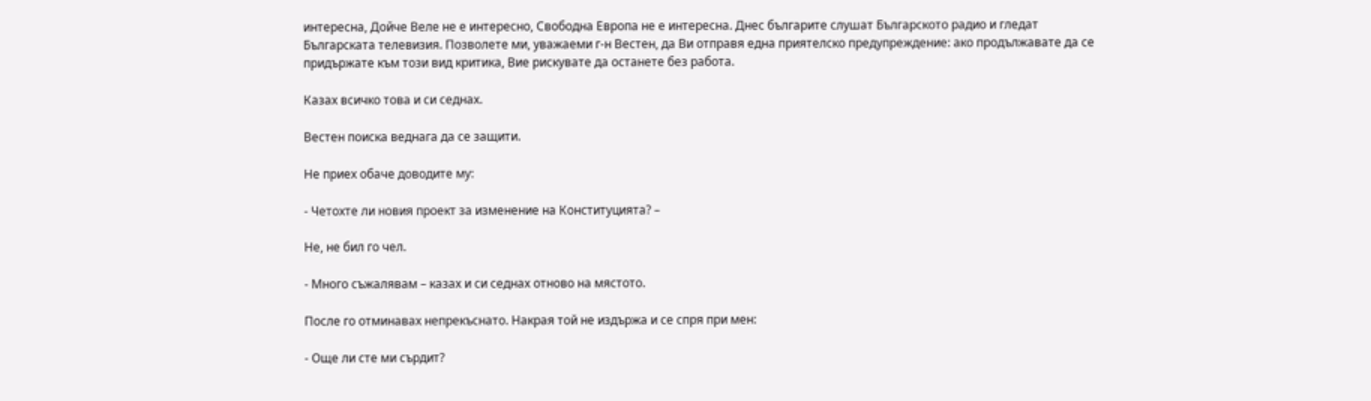интересна, Дойче Веле не е интересно, Свободна Европа не е интересна. Днес българите слушат Българското радио и гледат Българската телевизия. Позволете ми, уважаеми г-н Вестен, да Ви отправя една приятелско предупреждение: ако продължавате да се придържате към този вид критика, Вие рискувате да останете без работа.

Казах всичко това и си седнах.

Вестен поиска веднага да се защити.

Не приех обаче доводите му:

- Четохте ли новия проект за изменение на Конституцията? –

Не, не бил го чел.

- Много съжалявам – казах и си седнах отново на мястото.

После го отминавах непрекъснато. Накрая той не издържа и се спря при мен:

- Още ли сте ми сърдит?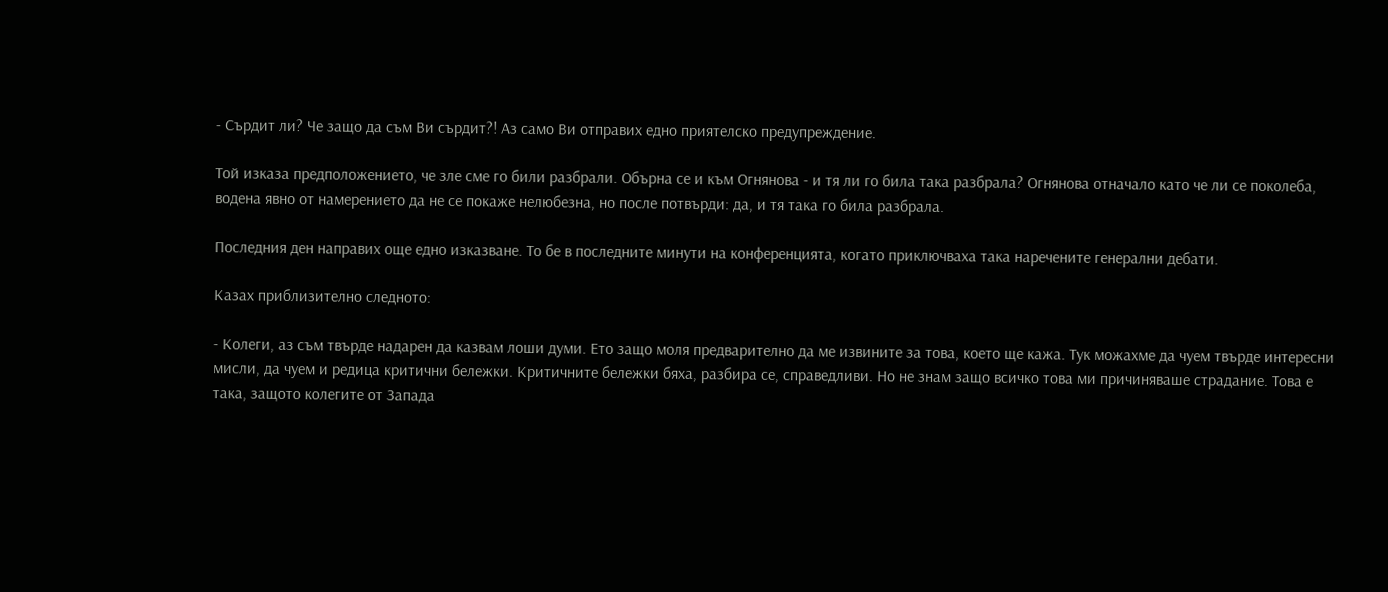- Сърдит ли? Че защо да съм Ви сърдит?! Аз само Ви отправих едно приятелско предупреждение.

Той изказа предположението, че зле сме го били разбрали. Обърна се и към Огнянова - и тя ли го била така разбрала? Огнянова отначало като че ли се поколеба, водена явно от намерението да не се покаже нелюбезна, но после потвърди: да, и тя така го била разбрала.

Последния ден направих още едно изказване. То бе в последните минути на конференцията, когато приключваха така наречените генерални дебати.

Казах приблизително следното:

- Колеги, аз съм твърде надарен да казвам лоши думи. Ето защо моля предварително да ме извините за това, което ще кажа. Тук можахме да чуем твърде интересни мисли, да чуем и редица критични бележки. Критичните бележки бяха, разбира се, справедливи. Но не знам защо всичко това ми причиняваше страдание. Това е така, защото колегите от Запада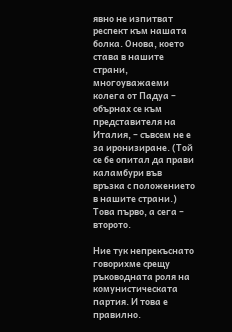явно не изпитват респект към нашата болка. Онова, което става в нашите страни, многоуважаеми колега от Падуа – обърнах се към представителя на Италия, – съвсем не е за иронизиране. (Той се бе опитал да прави каламбури във връзка с положението в нашите страни.) Това първо, а сега – второто.

Ние тук непрекъснато говорихме срещу ръководната роля на комунистическата партия. И това е правилно.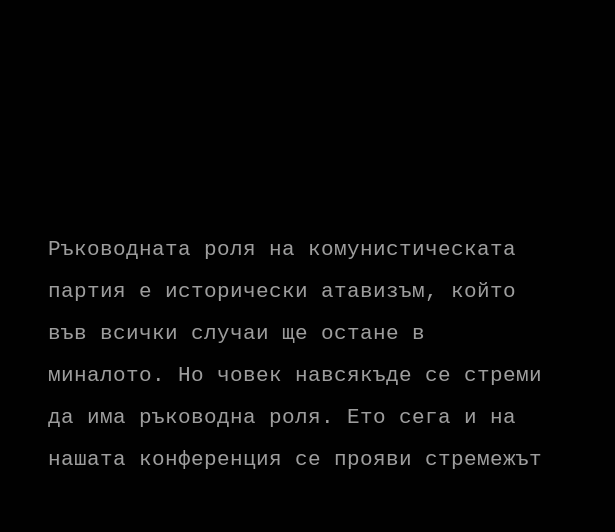Ръководната роля на комунистическата партия е исторически атавизъм, който във всички случаи ще остане в миналото. Но човек навсякъде се стреми да има ръководна роля. Ето сега и на нашата конференция се прояви стремежът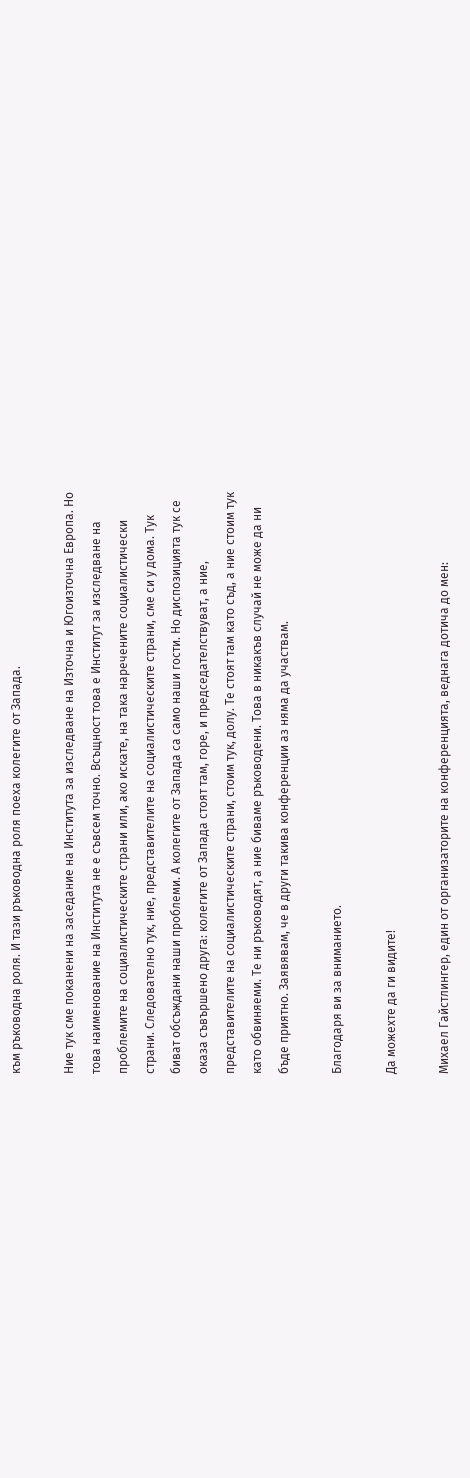към ръководна роля. И тази ръководна роля поеха колегите от Запада.

Ние тук сме поканени на заседание на Института за изследване на Източна и Югоизточна Европа. Но това наименование на Института не е съвсем точно. Всъщност това е Институт за изследване на проблемите на социалистическите страни или, ако искате, на така наречените социалистически страни. Следователно тук, ние, представителите на социалистическите страни, сме си у дома. Тук биват обсъждани наши проблеми. А колегите от Запада са само наши гости. Но диспозицията тук се оказа съвършено друга: колегите от Запада стоят там, горе, и председателствуват, а ние, представителите на социалистическите страни, стоим тук, долу. Те стоят там като съд, а ние стоим тук като обвиняеми. Те ни ръководят, а ние биваме ръководени. Това в никакъв случай не може да ни бъде приятно. Заявявам, че в други такива конференции аз няма да участвам.

Благодаря ви за вниманието.

Да можехте да ги видите!

Михаел Гайстлингер, един от организаторите на конференцията, веднага дотича до мен: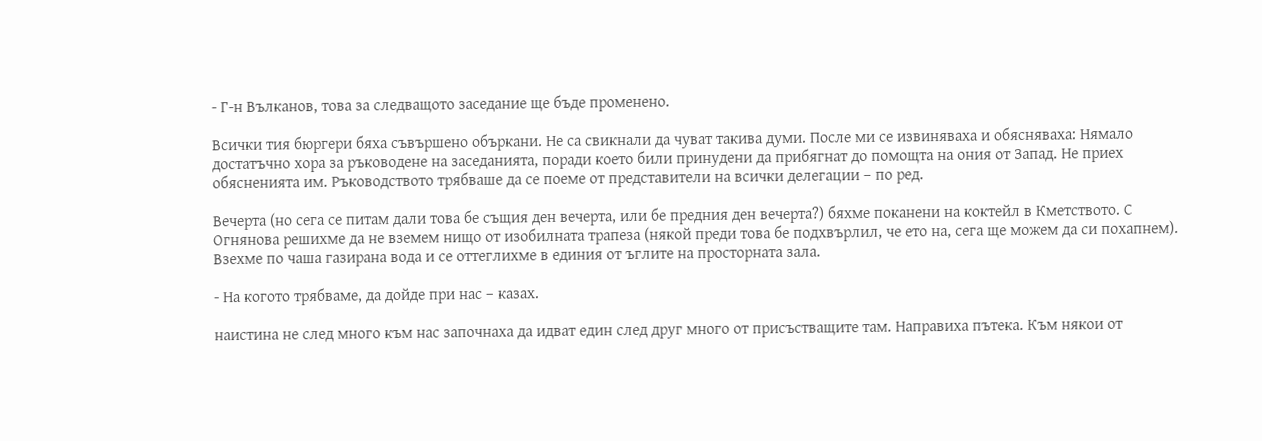- Г-н Вълканов, това за следващото заседание ще бъде променено.

Всички тия бюргери бяха съвършено объркани. Не са свикнали да чуват такива думи. После ми се извиняваха и обясняваха: Нямало достатъчно хора за ръководене на заседанията, поради което били принудени да прибягнат до помощта на ония от Запад. Не приех обясненията им. Ръководството трябваше да се поеме от представители на всички делегации – по ред.

Вечерта (но сега се питам дали това бе същия ден вечерта, или бе предния ден вечерта?) бяхме поканени на коктейл в Кметството. С Огнянова решихме да не вземем нищо от изобилната трапеза (някой преди това бе подхвърлил, че ето на, сега ще можем да си похапнем). Взехме по чаша газирана вода и се оттеглихме в единия от ъглите на просторната зала.

- На когото трябваме, да дойде при нас – казах.

наистина не след много към нас започнаха да идват един след друг много от присъстващите там. Направиха пътека. Към някои от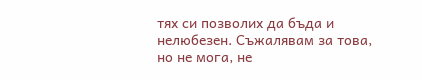тях си позволих да бъда и нелюбезен. Съжалявам за това, но не мога, не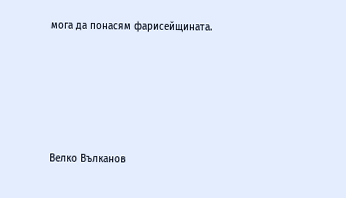мога да понасям фарисейщината.






Велко Вълканов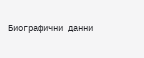Биографични данни